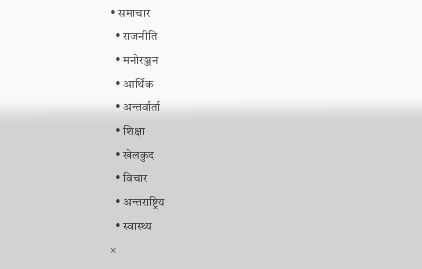• समाचार
  • राजनीति
  • मनोरञ्जन
  • आर्थिक
  • अन्तर्वार्ता
  • शिक्षा
  • खेलकुद
  • विचार
  • अन्तराष्ट्रिय
  • स्वास्थ्य
×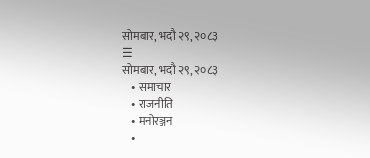सोमबार, भदौ २९, २०८३
☰
सोमबार, भदौ २९, २०८३
    • समाचार
    • राजनीति
    • मनोरञ्जन
    •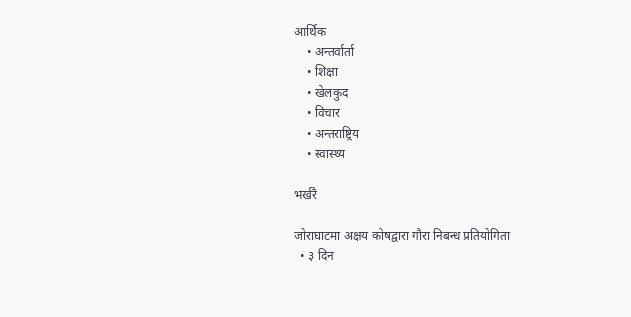आर्थिक
    • अन्तर्वार्ता
    • शिक्षा
    • खेलकुद
    • विचार
    • अन्तराष्ट्रिय
    • स्वास्थ्य

भर्खरै

जोराघाटमा अक्षय कोषद्वारा गौरा निबन्ध प्रतियोगिता
  • ३ दिन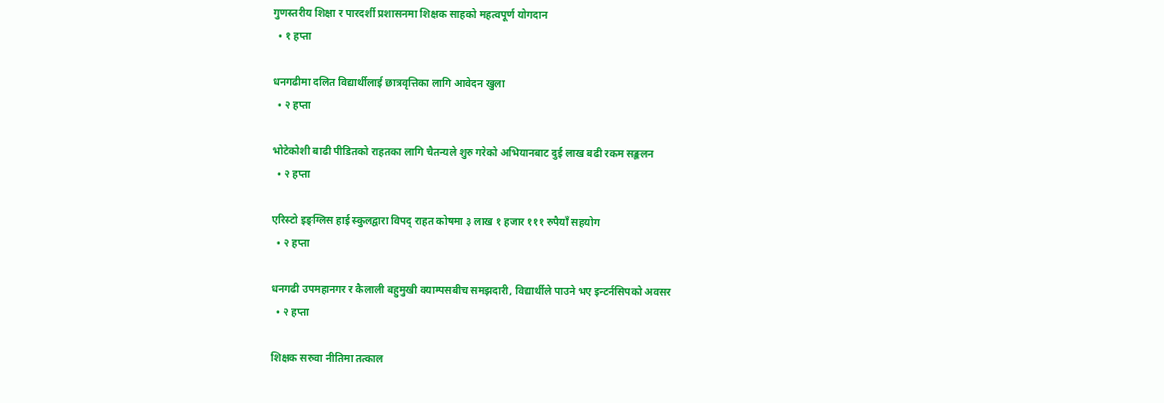गुणस्तरीय शिक्षा र पारदर्शी प्रशासनमा शिक्षक साहको महत्वपूर्ण योगदान
  • १ हप्ता

धनगढीमा दलित विद्यार्थीलाई छात्रवृत्तिका लागि आवेदन खुला
  • २ हप्ता

भोटेकोशी बाढी पीडितको राहतका लागि चैतन्यले शुरु गरेको अभियानबाट दुई लाख बढी रकम सङ्कलन
  • २ हप्ता

एरिस्टो इङ्ग्लिस हाई स्कुलद्वारा विपद् राहत कोषमा ३ लाख १ हजार १११ रुपैयाँ सहयोग
  • २ हप्ता

धनगढी उपमहानगर र कैलाली बहुमुखी क्याम्पसबीच समझदारी, विद्यार्थीले पाउने भए इन्टर्नसिपको अवसर
  • २ हप्ता

शिक्षक सरुवा नीतिमा तत्काल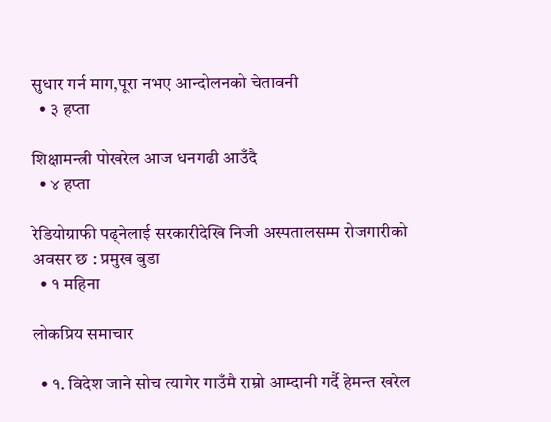सुधार गर्न माग,पूरा नभए आन्दोलनको चेतावनी
  • ३ हप्ता

शिक्षामन्त्री पोखरेल आज धनगढी आउँदै
  • ४ हप्ता

रेडियोग्राफी पढ्नेलाई सरकारीदेखि निजी अस्पतालसम्म रोजगारीको अवसर छ : प्रमुख बुडा
  • १ महिना

लोकप्रिय समाचार

  • १. विदेश जाने सोच त्यागेर गाउँमै राम्रो आम्दानी गर्दै हेमन्त खरेल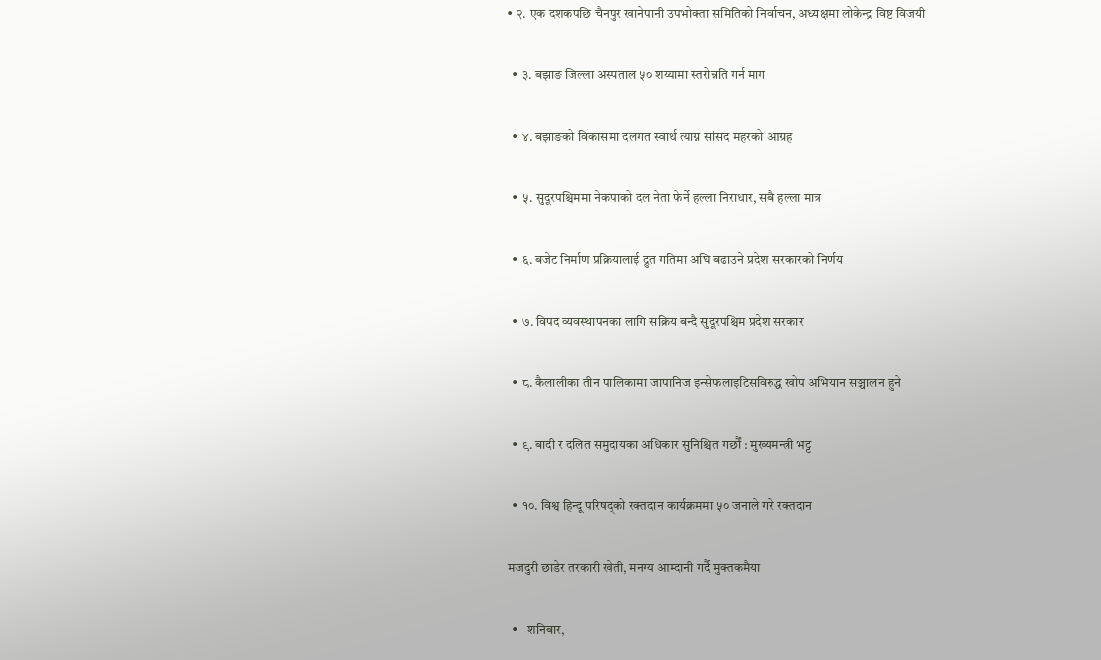• २. एक दशकपछि चैनपुर खानेपानी उपभोक्ता समितिको निर्वाचन, अध्यक्षमा लोकेन्द्र विष्ट विजयी

  • ३. बझाङ जिल्ला अस्पताल ५० शय्यामा स्तरोन्नति गर्न माग

  • ४. बझाङको विकासमा दलगत स्वार्थ त्याग्न सांसद महरको आग्रह

  • ५. सुदूरपश्चिममा नेकपाको दल नेता फेर्ने हल्ला निराधार, सबै हल्ला मात्र

  • ६. बजेट निर्माण प्रक्रियालाई द्रुत गतिमा अघि बढाउने प्रदेश सरकारको निर्णय

  • ७. विपद व्यवस्थापनका लागि सक्रिय बन्दै सुदूरपश्चिम प्रदेश सरकार

  • ८. कैलालीका तीन पालिकामा जापानिज इन्सेफलाइटिसविरुद्ध खोप अभियान सञ्चालन हुने

  • ९. बादी र दलित समुदायका अधिकार सुनिश्चित गर्छौं : मुख्यमन्त्री भट्ट

  • १०. विश्व हिन्दू परिषद्को रक्तदान कार्यक्रममा ५० जनाले गरे रक्तदान

मजदुरी छाडेर तरकारी खेती, मनग्य आम्दानी गर्दै मुक्तकमैया

  •   शनिबार,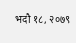भदौ १८, २०७९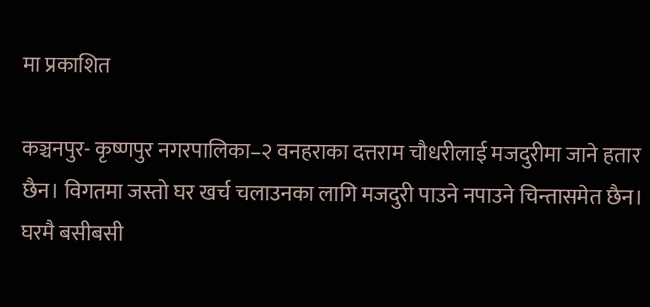मा प्रकाशित

कञ्चनपुर- कृष्णपुर नगरपालिका–२ वनहराका दत्तराम चौधरीलाई मजदुरीमा जाने हतार छैन। विगतमा जस्तो घर खर्च चलाउनका लागि मजदुरी पाउने नपाउने चिन्तासमेत छैन। घरमै बसीबसी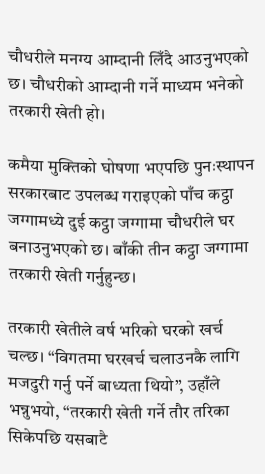चौधरीले मनग्य आम्दानी लिँदै आउनुभएको छ। चौधरीको आम्दानी गर्ने माध्यम भनेको तरकारी खेती हो।

कमैया मुक्तिको घोषणा भएपछि पुनःस्थापन सरकारबाट उपलब्ध गराइएको पाँच कट्ठा जग्गामध्ये दुई कट्ठा जग्गामा चौधरीले घर बनाउनुभएको छ। बाँकी तीन कट्ठा जग्गामा तरकारी खेती गर्नुहुन्छ।

तरकारी खेतीले वर्ष भरिको घरको खर्च चल्छ। “विगतमा घरखर्च चलाउनकै लागि मजदुरी गर्नु पर्ने बाध्यता थियो”, उहाँले भन्नुभयो, “तरकारी खेती गर्ने तौर तरिका सिकेपछि यसबाटै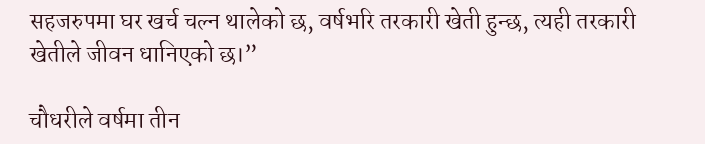सहजरुपमा घर खर्च चल्न थालेको छ, वर्षभरि तरकारी खेती हुन्छ, त्यही तरकारी खेतीले जीवन धानिएको छ।”

चौधरीले वर्षमा तीन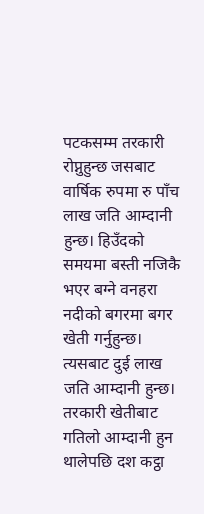पटकसम्म तरकारी रोप्नुहुन्छ जसबाट वार्षिक रुपमा रु पाँच लाख जति आम्दानी हुन्छ। हिउँदको समयमा बस्ती नजिकै भएर बग्ने वनहरा नदीको बगरमा बगर खेती गर्नुहुन्छ। त्यसबाट दुई लाख जति आम्दानी हुन्छ। तरकारी खेतीबाट गतिलो आम्दानी हुन थालेपछि दश कट्ठा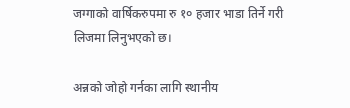जग्गाको वार्षिकरुपमा रु १० हजार भाडा तिर्ने गरी लिजमा लिनुभएको छ।

अन्नको जोहो गर्नका लागि स्थानीय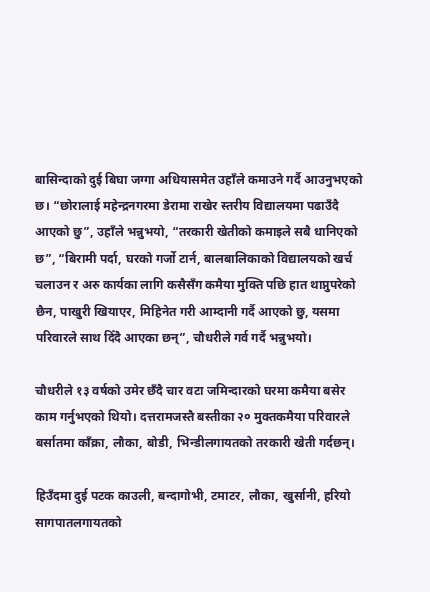बासिन्दाको दुई बिघा जग्गा अधियासमेत उहाँले कमाउने गर्दै आउनुभएको छ। “छोरालाई महेन्द्रनगरमा डेरामा राखेर स्तरीय विद्यालयमा पढाउँदै आएको छु”, उहाँले भन्नुभयो, “तरकारी खेतीको कमाइले सबै धानिएको छ”, “बिरामी पर्दा, घरको गर्जो टार्न, बालबालिकाको विद्यालयको खर्च चलाउन र अरु कार्यका लागि कसैसँग कमैया मुक्ति पछि हात थाप्नुपरेको छैन, पाखुरी खियाएर, मिहिनेत गरी आम्दानी गर्दै आएको छु, यसमा परिवारले साथ दिँदै आएका छन्”, चौधरीले गर्व गर्दै भन्नुभयो।

चौधरीले १३ वर्षको उमेर छँदै चार वटा जमिन्दारको घरमा कमैया बसेर काम गर्नुभएको थियो। दत्तरामजस्तै बस्तीका २० मुक्तकमैया परिवारले बर्सातमा काँक्रा, लौका, बोडी, भिन्डीलगायतको तरकारी खेती गर्दछन्।

हिउँदमा दुई पटक काउली, बन्दागोभी, टमाटर, लौका, खुर्सानी, हरियो सागपातलगायतको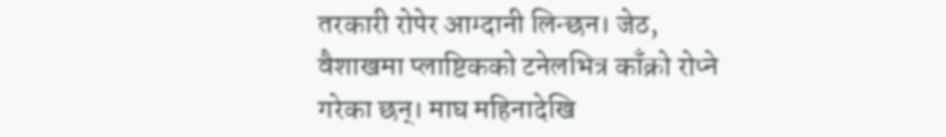तरकारी रोपेर आम्दानी लिन्छन। जेठ, वैशाखमा प्लाष्टिकको टनेलभित्र काँक्रो रोप्ने गरेका छन्। माघ महिनादेखि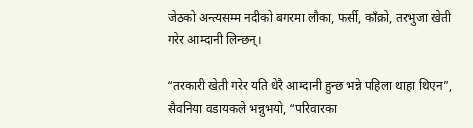जेठको अन्त्यसम्म नदीको बगरमा लौका, फर्सी, काँक्रो, तरभुजा खेती गरेर आम्दानी लिन्छन्।

“तरकारी खेती गरेर यति धेरै आम्दानी हुन्छ भन्ने पहिला थाहा थिएन”, सैवनिया वडायकले भन्नुभयो, “परिवारका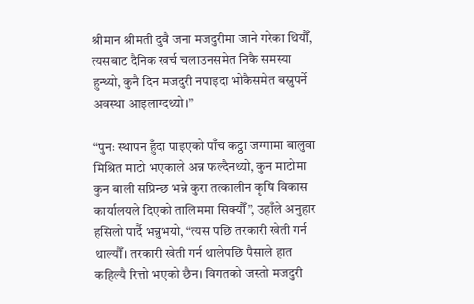श्रीमान श्रीमती दुवै जना मजदुरीमा जाने गरेका थियौँ, त्यसबाट दैनिक खर्च चलाउनसमेत निकै समस्या हुन्थ्यो, कुनै दिन मजदुरी नपाइदा भोकैसमेत बस्नुपर्ने अवस्था आइलाग्दथ्यो।”

“पुनः स्थापन हुँदा पाइएको पाँच कट्ठा जग्गामा बालुवा मिश्रित माटो भएकाले अन्न फल्दैनथ्यो, कुन माटोमा कुन बाली सप्रिन्छ भन्ने कुरा तत्कालीन कृषि विकास कार्यालयले दिएको तालिममा सिक्यौँ”, उहाँले अनुहार हसिलो पार्दै भन्नुभयो, “त्यस पछि तरकारी खेती गर्न थाल्यौँ। तरकारी खेती गर्न थालेपछि पैसाले हात कहिल्यै रित्तो भएको छैन। विगतको जस्तो मजदुरी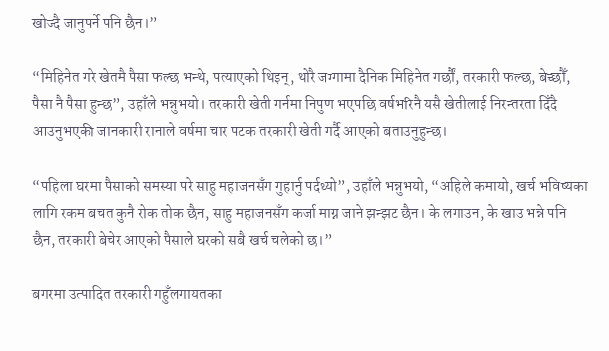खोज्दै जानुपर्ने पनि छैन।”

“मिहिनेत गरे खेतमै पैसा फल्छ भन्थे, पत्याएको थिइन्, थोरै जग्गामा दैनिक मिहिनेत गर्छौं, तरकारी फल्छ, बेच्छौँ, पैसा नै पैसा हुन्छ”, उहाँले भन्नुभयो। तरकारी खेती गर्नमा निपुण भएपछि वर्षभरिनै यसै खेतीलाई निरन्तरता दिँदै आउनुभएकी जानकारी रानाले वर्षमा चार पटक तरकारी खेती गर्दै आएको बताउनुहुन्छ।

“पहिला घरमा पैसाको समस्या परे साहु महाजनसँग गुहार्नु पर्दथ्यो”, उहाँले भन्नुभयो, “अहिले कमायो, खर्च भविष्यका लागि रकम बचत कुनै रोक तोक छैन, साहु महाजनसँग कर्जा माग्न जाने झन्झट छैन। के लगाउन, के खाउ भन्ने पनि छैन, तरकारी बेचेर आएको पैसाले घरको सबै खर्च चलेको छ।”

बगरमा उत्पादित तरकारी गहुँलगायतका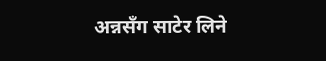अन्नसँग साटेर लिने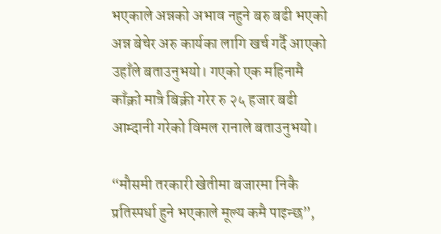भएकाले अन्नको अभाव नहुने बरु बढी भएको अन्न बेचेर अरु कार्यका लागि खर्च गर्दै आएको उहाँले बताउनुभयो। गएको एक महिनामै काँक्रो मात्रै बिक्री गरेर रु २५ हजार बढी आम्दानी गरेको विमल रानाले बताउनुभयो।

“मौसमी तरकारी खेतीमा बजारमा निकै प्रतिस्पर्धा हुने भएकाले मूल्य कमै पाइन्छ”,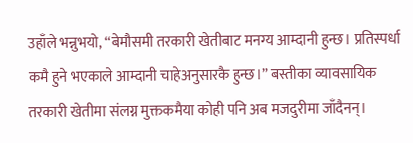उहाँले भन्नुभयो, “बेमौसमी तरकारी खेतीबाट मनग्य आम्दानी हुन्छ। प्रतिस्पर्धा कमै हुने भएकाले आम्दानी चाहेअनुसारकै हुन्छ।” बस्तीका व्यावसायिक तरकारी खेतीमा संलग्न मुक्तकमैया कोही पनि अब मजदुरीमा जाँदैनन्।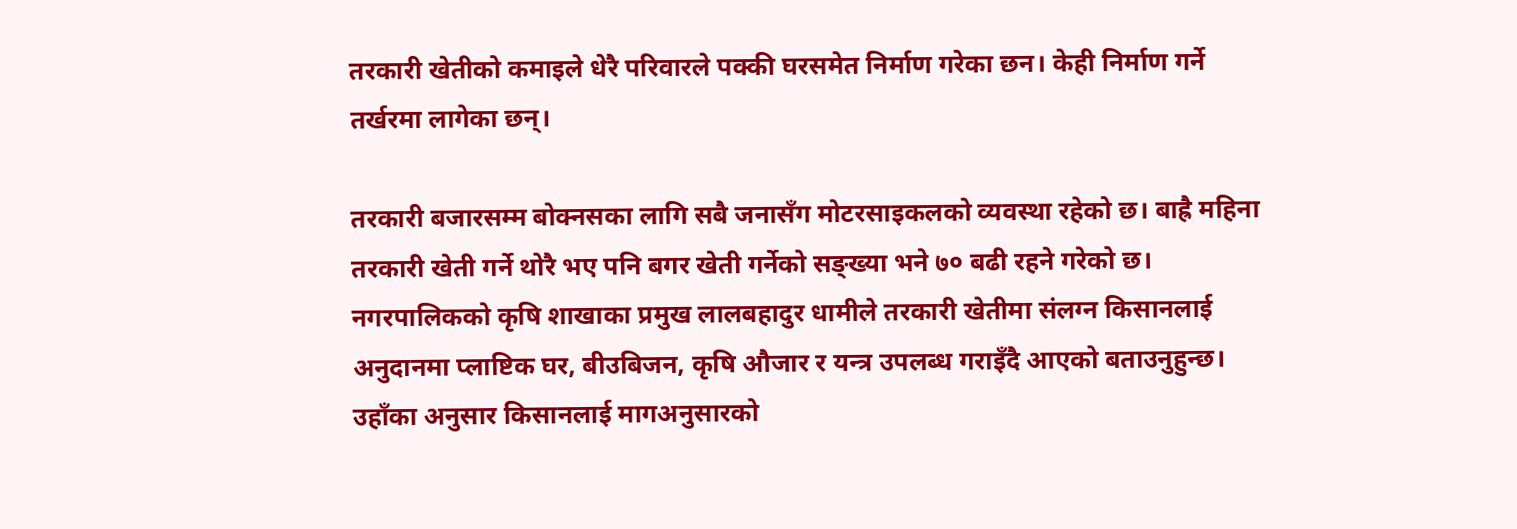तरकारी खेतीको कमाइले धेरै परिवारले पक्की घरसमेत निर्माण गरेका छन। केही निर्माण गर्ने तर्खरमा लागेका छन्।

तरकारी बजारसम्म बोक्नसका लागि सबै जनासँग मोटरसाइकलको व्यवस्था रहेको छ। बाह्रै महिना तरकारी खेती गर्ने थोरै भए पनि बगर खेती गर्नेको सङ्ख्या भने ७० बढी रहने गरेको छ। नगरपालिकको कृषि शाखाका प्रमुख लालबहादुर धामीले तरकारी खेतीमा संलग्न किसानलाई अनुदानमा प्लाष्टिक घर, बीउबिजन, कृषि औजार र यन्त्र उपलब्ध गराइँदै आएको बताउनुहुन्छ। उहाँका अनुसार किसानलाई मागअनुसारको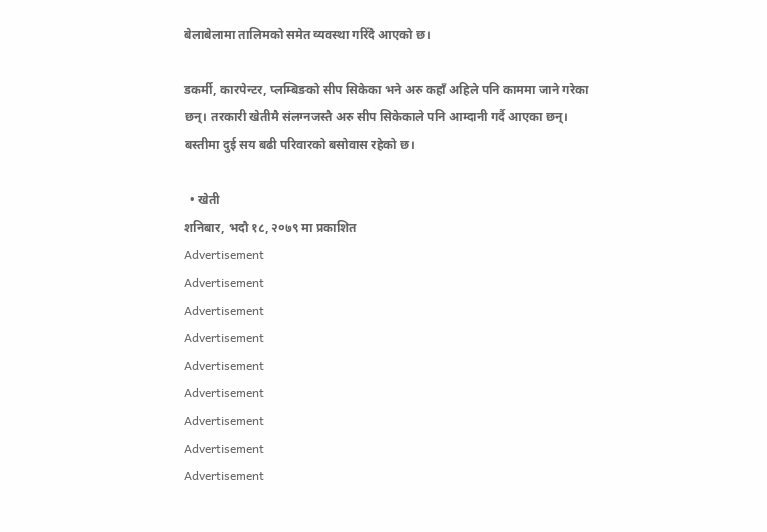बेलाबेलामा तालिमको समेत व्यवस्था गरिँदै आएको छ।

डकर्मी, कारपेन्टर, प्लम्बिङको सीप सिकेका भने अरु कहाँ अहिले पनि काममा जाने गरेका छन्। तरकारी खेतीमै संलग्नजस्तै अरु सीप सिकेकाले पनि आम्दानी गर्दै आएका छन्। बस्तीमा दुई सय बढी परिवारको बसोवास रहेको छ।

  • खेती
शनिबार, भदौ १८, २०७९ मा प्रकाशित
Advertisement
Advertisement
Advertisement
Advertisement
Advertisement
Advertisement
Advertisement
Advertisement
Advertisement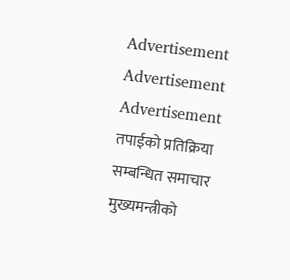Advertisement
Advertisement
Advertisement
तपाईको प्रतिक्रिया
सम्बन्धित समाचार
मुख्यमन्त्रीको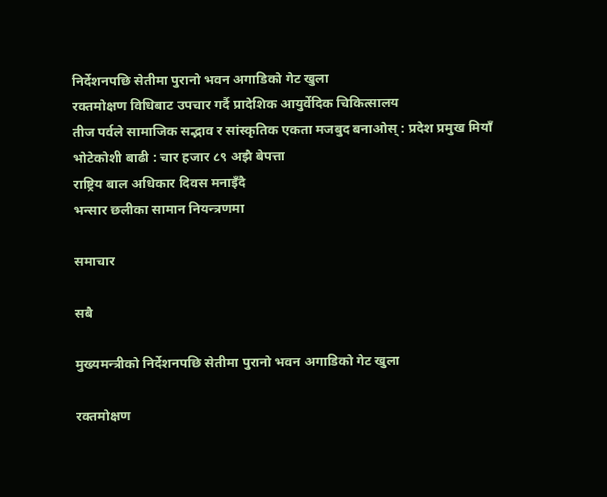निर्देशनपछि सेतीमा पुरानो भवन अगाडिको गेट खुला
रक्तमोक्षण विधिबाट उपचार गर्दै प्रादेशिक आयुर्वेदिक चिकित्सालय
तीज पर्वले सामाजिक सद्भाव र सांस्कृतिक एकता मजबुद बनाओस् : प्रदेश प्रमुख मियाँ
भोटेकोशी बाढी : चार हजार ८९ अझै बेपत्ता
राष्ट्रिय बाल अधिकार दिवस मनाइँदै
भन्सार छलीका सामान नियन्त्रणमा

समाचार

सबै

मुख्यमन्त्रीको निर्देशनपछि सेतीमा पुरानो भवन अगाडिको गेट खुला

रक्तमोक्षण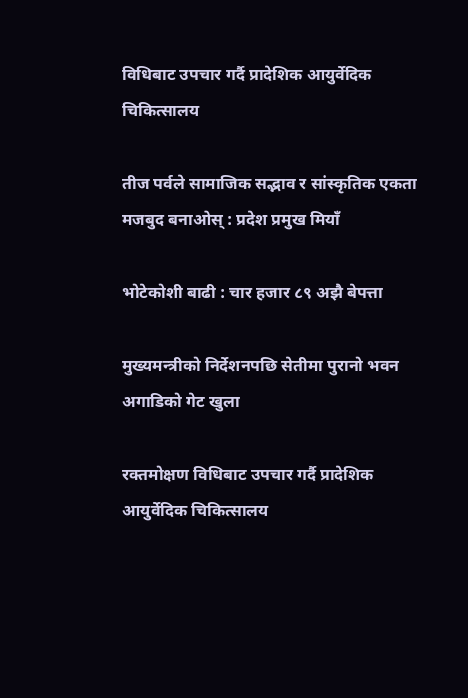विधिबाट उपचार गर्दै प्रादेशिक आयुर्वेदिक चिकित्सालय

तीज पर्वले सामाजिक सद्भाव र सांस्कृतिक एकता मजबुद बनाओस् : प्रदेश प्रमुख मियाँ

भोटेकोशी बाढी : चार हजार ८९ अझै बेपत्ता

मुख्यमन्त्रीको निर्देशनपछि सेतीमा पुरानो भवन अगाडिको गेट खुला

रक्तमोक्षण विधिबाट उपचार गर्दै प्रादेशिक आयुर्वेदिक चिकित्सालय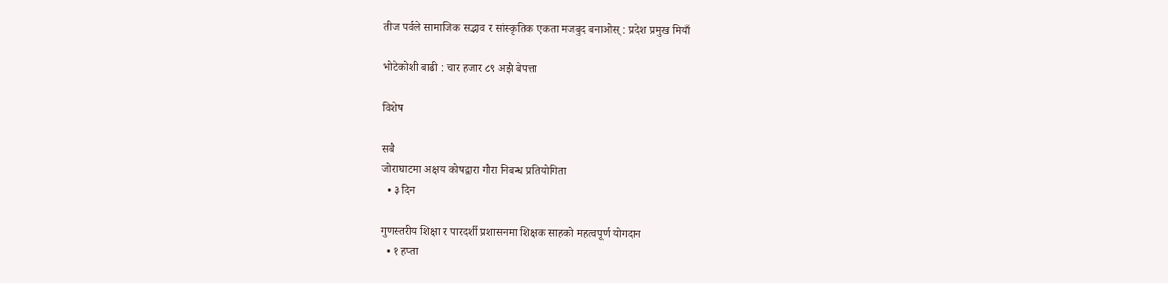तीज पर्वले सामाजिक सद्भाव र सांस्कृतिक एकता मजबुद बनाओस् : प्रदेश प्रमुख मियाँ

भोटेकोशी बाढी : चार हजार ८९ अझै बेपत्ता

विशेष

सबै
जोराघाटमा अक्षय कोषद्वारा गौरा निबन्ध प्रतियोगिता
  • ३ दिन

गुणस्तरीय शिक्षा र पारदर्शी प्रशासनमा शिक्षक साहको महत्वपूर्ण योगदान
  • १ हप्ता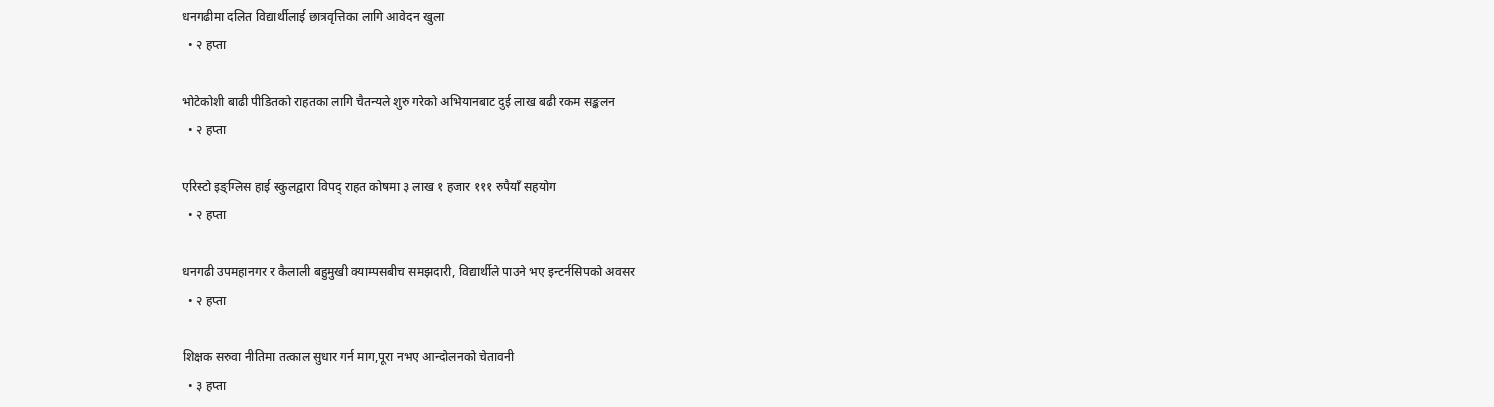धनगढीमा दलित विद्यार्थीलाई छात्रवृत्तिका लागि आवेदन खुला
  • २ हप्ता

भोटेकोशी बाढी पीडितको राहतका लागि चैतन्यले शुरु गरेको अभियानबाट दुई लाख बढी रकम सङ्कलन
  • २ हप्ता

एरिस्टो इङ्ग्लिस हाई स्कुलद्वारा विपद् राहत कोषमा ३ लाख १ हजार १११ रुपैयाँ सहयोग
  • २ हप्ता

धनगढी उपमहानगर र कैलाली बहुमुखी क्याम्पसबीच समझदारी, विद्यार्थीले पाउने भए इन्टर्नसिपको अवसर
  • २ हप्ता

शिक्षक सरुवा नीतिमा तत्काल सुधार गर्न माग,पूरा नभए आन्दोलनको चेतावनी
  • ३ हप्ता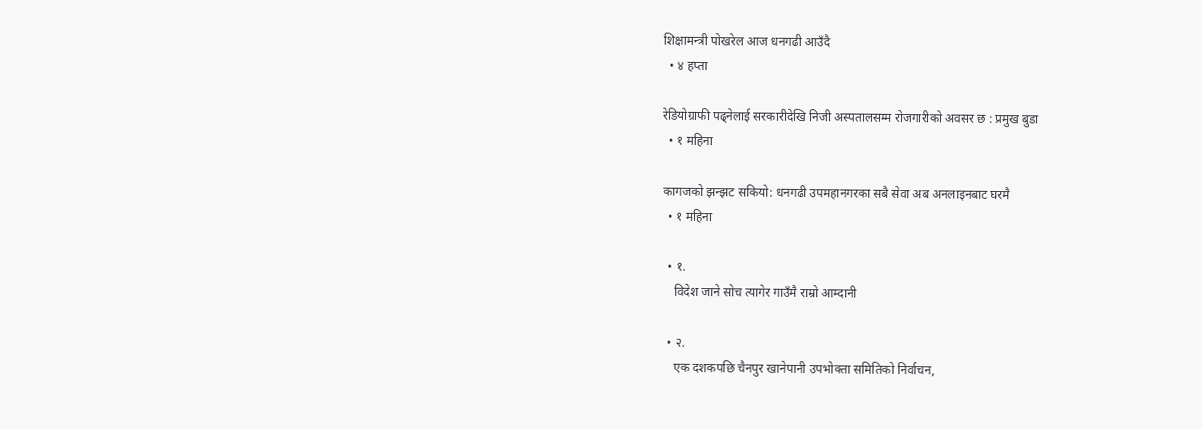शिक्षामन्त्री पोखरेल आज धनगढी आउँदै
  • ४ हप्ता

रेडियोग्राफी पढ्नेलाई सरकारीदेखि निजी अस्पतालसम्म रोजगारीको अवसर छ : प्रमुख बुडा
  • १ महिना

कागजको झन्झट सकियो: धनगढी उपमहानगरका सबै सेवा अब अनलाइनबाट घरमै
  • १ महिना

  • १.
    विदेश जाने सोच त्यागेर गाउँमै राम्रो आम्दानी

  • २.
    एक दशकपछि चैनपुर खानेपानी उपभोक्ता समितिको निर्वाचन,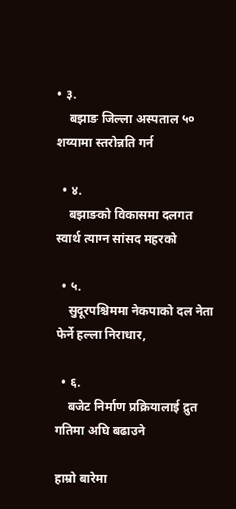• ३.
    बझाङ जिल्ला अस्पताल ५० शय्यामा स्तरोन्नति गर्न

  • ४.
    बझाङको विकासमा दलगत स्वार्थ त्याग्न सांसद महरको

  • ५.
    सुदूरपश्चिममा नेकपाको दल नेता फेर्ने हल्ला निराधार,

  • ६.
    बजेट निर्माण प्रक्रियालाई द्रुत गतिमा अघि बढाउने

हाम्रो बारेमा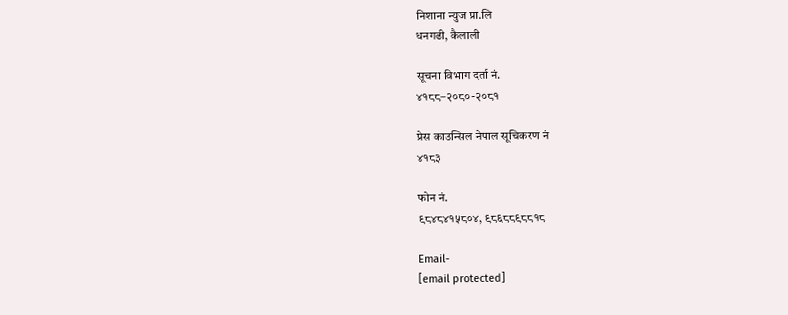निशाना न्युज प्रा.लि
धनगढी, कैलाली

सूचना विभाग दर्ता नं.
४१८८–२०८०-२०८१

प्रेस काउन्सिल नेपाल सूचिकरण नं
४१८३

फोन नं.
९८४८४१५८०४, ९८६८८९८८१८

Email-
[email protected]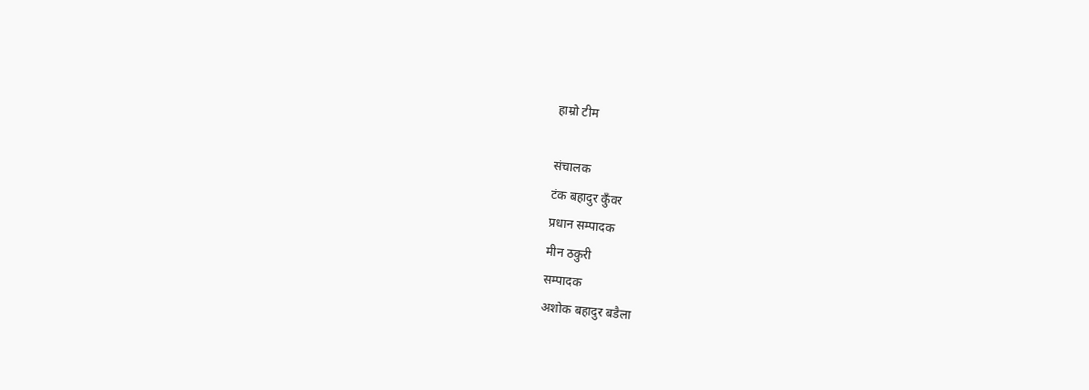हाम्रो टीम

संचालक
टंक बहादुर कुँवर
प्रधान सम्पादक
मीन ठकुरी
सम्पादक
अशोक बहादुर बडैला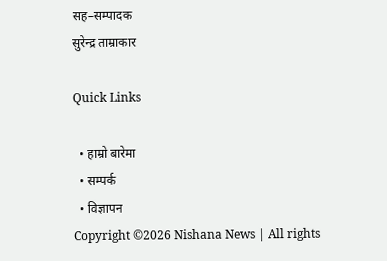सह–सम्पादक
सुरेन्द्र ताम्राकार

Quick Links

  • हाम्रो बारेमा
  • सम्पर्क
  • विज्ञापन
Copyright ©2026 Nishana News | All rights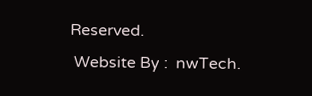Reserved.
 Website By :  nwTech.